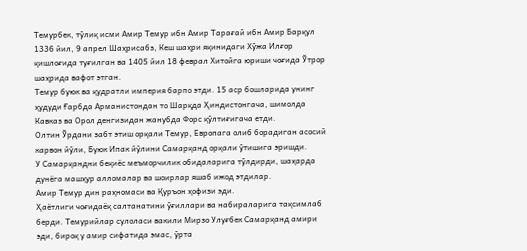Темурбек, тўлиқ исми Амир Темур ибн Амир Тарағай ибн Амир Барқул 1336 йил, 9 апрел Шаҳрисабз, Кеш шаҳри яқинидаги Хўжа Илғор қишлоғида туғилган ва 1405 йил 18 феврал Хитойга юриши чоғида Ўтрор шаҳрида вафот этган.
Темур буюк ва қудратли империя барпо этди. 15 аср бошларида унинг ҳудуди Ғарбда Арманистондан то Шарқда Ҳиндистонгача, шимолда Кавказ ва Орол денгизидан жанубда Форс қўлтиғигача етди.
Олтин Ўрдани забт этиш орқали Темур, Европага олиб борадиган асосий карвон йўли, Буюк Ипак йўлини Самарқанд орқали ўтишига эришди.
У Самарқандни беқиёс меъморчилик обидаларига тўлдирди, шаҳарда дунёга машҳур алломалар ва шоирлар яшаб ижод этдилар.
Амир Темур дин раҳномаси ва Қуръон ҳофизи эди.
Ҳаётлиги чоғидаёқ салтанатини ўғиллари ва набираларига тақсимлаб берди. Темурийлар сулоласи вакили Мирзо Улуғбек Самарқанд амири эди, бироқ у амир сифатида эмас, ўрта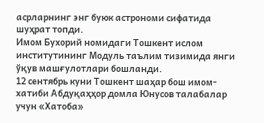асрларнинг энг буюк астрономи сифатида шуҳрат топди.
Имом Бухорий номидаги Тошкент ислом институтининг Модуль таълим тизимида янги ўқув машғулотлари бошланди.
12 сентябрь куни Тошкент шаҳар бош имом-хатиби Абдуқаҳҳор домла Юнусов талабалар учун «Хатоба»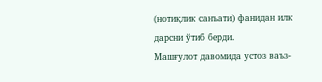(нотиқлик санъати) фанидан илк дарсни ўтиб берди.
Машғулот давомида устоз ваъз-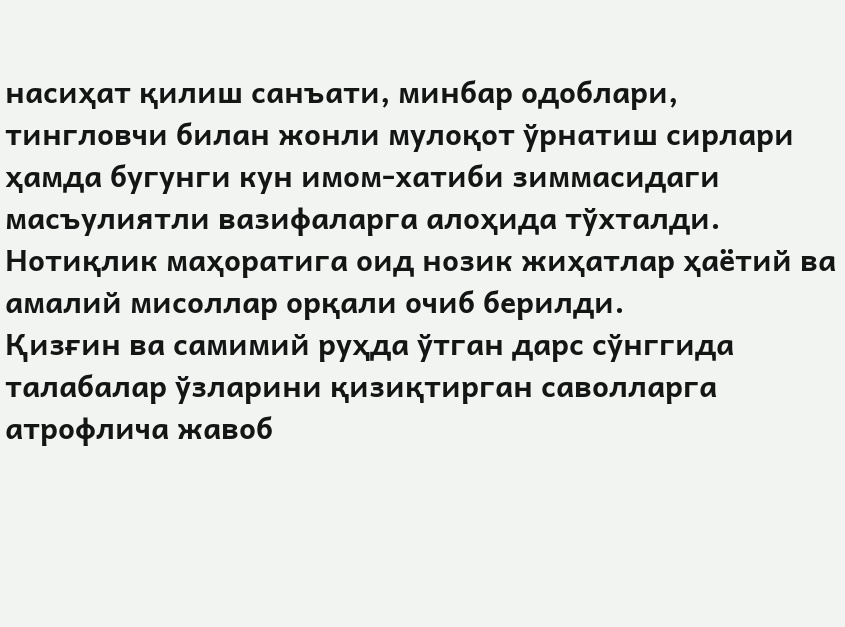насиҳат қилиш санъати, минбар одоблари, тингловчи билан жонли мулоқот ўрнатиш сирлари ҳамда бугунги кун имом-хатиби зиммасидаги масъулиятли вазифаларга алоҳида тўхталди. Нотиқлик маҳоратига оид нозик жиҳатлар ҳаётий ва амалий мисоллар орқали очиб берилди.
Қизғин ва самимий руҳда ўтган дарс сўнггида талабалар ўзларини қизиқтирган саволларга атрофлича жавоб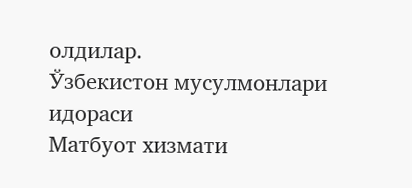олдилар.
Ўзбекистон мусулмонлари идораси
Матбуот хизмати